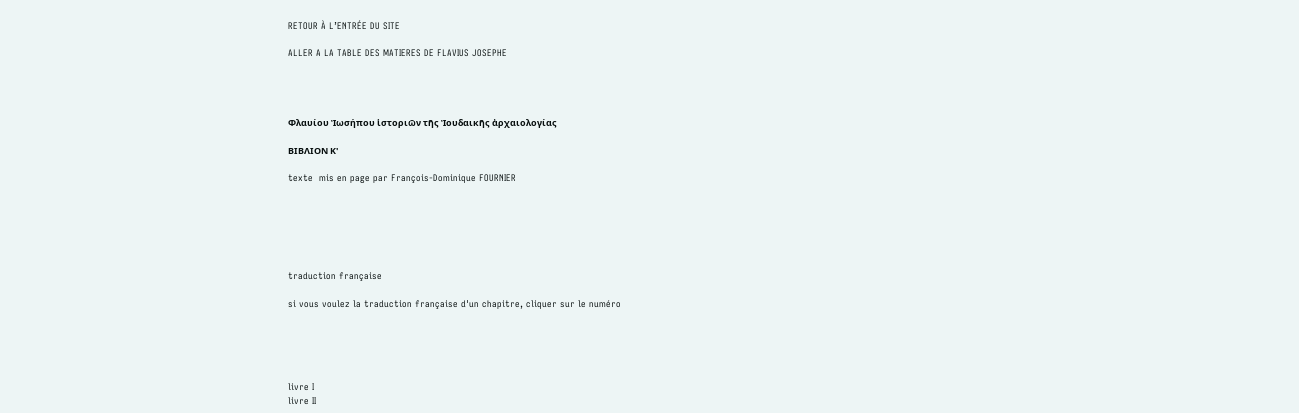RETOUR À L’ENTRÉE DU SITE

ALLER A LA TABLE DES MATIERES DE FLAVIUS JOSEPHE




Φλαυίου Ἰωσήπου ἱστοριῶν τῆς Ἰουδαικῆς ἀρχαιολογίας

ΒΙΒΛΙΟΝ Κ'

texte  mis en page par François-Dominique FOURNIER






traduction française

si vous voulez la traduction française d'un chapitre, cliquer sur le numéro





livre I
livre II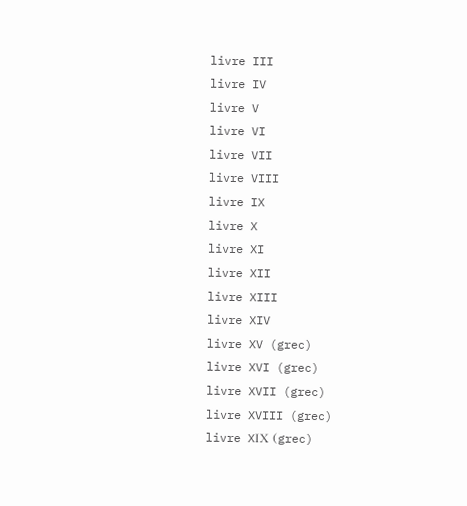livre III
livre IV
livre V
livre VI
livre VII
livre VIII
livre IX
livre X
livre XI
livre XII
livre XIII
livre XIV
livre XV (grec)
livre XVI (grec)
livre XVII (grec)
livre XVIII (grec)
livre XΙX (grec)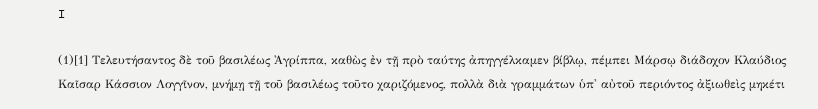I

(1)[1] Τελευτήσαντος δὲ τοῦ βασιλέως Ἀγρίππα, καθὼς ἐν τῇ πρὸ ταύτης ἀπηγγέλκαμεν βίβλῳ, πέμπει Μάρσῳ διάδοχον Κλαύδιος Καῖσαρ Κάσσιον Λογγῖνον, μνήμῃ τῇ τοῦ βασιλέως τοῦτο χαριζόμενος, πολλὰ διὰ γραμμάτων ὑπ' αὐτοῦ περιόντος ἀξιωθεὶς μηκέτι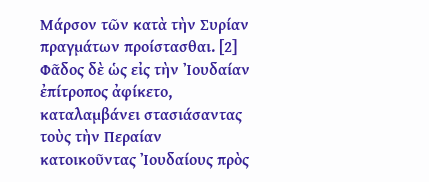Μάρσον τῶν κατὰ τὴν Συρίαν πραγμάτων προίστασθαι. [2] Φᾶδος δὲ ὡς εἰς τὴν Ἰουδαίαν ἐπίτροπος ἀφίκετο, καταλαμβάνει στασιάσαντας τοὺς τὴν Περαίαν κατοικοῦντας Ἰουδαίους πρὸς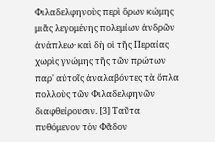Φιλαδελφηνοὺς περὶ ὅρων κώμης μιᾶς λεγομένης πολεμίων ἀνδρῶν ἀνάπλεω· καὶ δὴ οἱ τῆς Περαίας χωρὶς γνώμης τῆς τῶν πρώτων παρ' αὐτοῖς ἀναλαβόντες τὰ ὅπλα πολλοὺς τῶν Φιλαδελφηνῶν διαφθείρουσιν. [3] Ταῦτα πυθόμενον τὸν Φᾶδον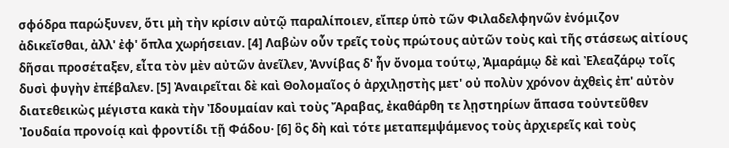σφόδρα παρώξυνεν, ὅτι μὴ τὴν κρίσιν αὐτῷ παραλίποιεν, εἴπερ ὑπὸ τῶν Φιλαδελφηνῶν ἐνόμιζον ἀδικεῖσθαι, ἀλλ' ἐφ' ὅπλα χωρήσειαν. [4] Λαβὼν οὖν τρεῖς τοὺς πρώτους αὐτῶν τοὺς καὶ τῆς στάσεως αἰτίους δῆσαι προσέταξεν, εἶτα τὸν μὲν αὐτῶν ἀνεῖλεν, Ἀννίβας δ' ἦν ὄνομα τούτῳ, Ἀμαράμῳ δὲ καὶ Ἐλεαζάρῳ τοῖς δυσὶ φυγὴν ἐπέβαλεν. [5] Ἀναιρεῖται δὲ καὶ Θολομαῖος ὁ ἀρχιλῃστὴς μετ' οὐ πολὺν χρόνον ἀχθεὶς ἐπ' αὐτὸν διατεθεικὼς μέγιστα κακὰ τὴν Ἰδουμαίαν καὶ τοὺς Ἄραβας, ἐκαθάρθη τε λῃστηρίων ἅπασα τοὐντεῦθεν Ἰουδαία προνοίᾳ καὶ φροντίδι τῇ Φάδου· [6] ὃς δὴ καὶ τότε μεταπεμψάμενος τοὺς ἀρχιερεῖς καὶ τοὺς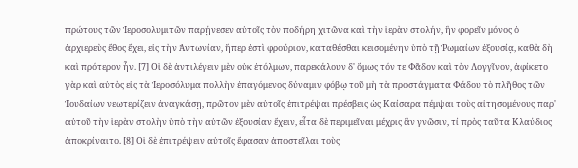πρώτους τῶν Ἱεροσολυμιτῶν παρῄνεσεν αὐτοῖς τὸν ποδήρη χιτῶνα καὶ τὴν ἱερὰν στολήν, ἣν φορεῖν μόνος ὁ ἀρχιερεὺς ἔθος ἔχει, εἰς τὴν Ἀντωνίαν, ἥπερ ἐστὶ φρούριον, καταθέσθαι κεισομένην ὑπὸ τῇ Ῥωμαίων ἐξουσίᾳ, καθὰ δὴ καὶ πρότερον ἦν. [7] Οἱ δὲ ἀντιλέγειν μὲν οὐκ ἐτόλμων, παρεκάλουν δ' ὅμως τόν τε Φᾶδον καὶ τὸν Λογγῖνον, ἀφίκετο γὰρ καὶ αὐτὸς εἰς τὰ Ἱεροσόλυμα πολλὴν ἐπαγόμενος δύναμιν φόβῳ τοῦ μὴ τὰ προστάγματα Φάδου τὸ πλῆθος τῶν Ἰουδαίων νεωτερίζειν ἀναγκάσῃ, πρῶτον μὲν αὐτοῖς ἐπιτρέψαι πρέσβεις ὡς Καίσαρα πέμψαι τοὺς αἰτησομένους παρ' αὐτοῦ τὴν ἱερὰν στολὴν ὑπὸ τὴν αὐτῶν ἐξουσίαν ἔχειν, εἶτα δὲ περιμεῖναι μέχρις ἂν γνῶσιν, τί πρὸς ταῦτα Κλαύδιος ἀποκρίναιτο. [8] Οἱ δὲ ἐπιτρέψειν αὐτοῖς ἔφασαν ἀποστεῖλαι τοὺς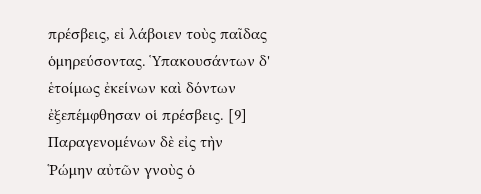πρέσβεις, εἰ λάβοιεν τοὺς παῖδας ὁμηρεύσοντας. Ὑπακουσάντων δ' ἑτοίμως ἐκείνων καὶ δόντων ἐξεπέμφθησαν οἱ πρέσβεις. [9] Παραγενομένων δὲ εἰς τὴν Ῥώμην αὐτῶν γνοὺς ὁ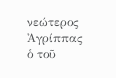νεώτερος Ἀγρίππας ὁ τοῦ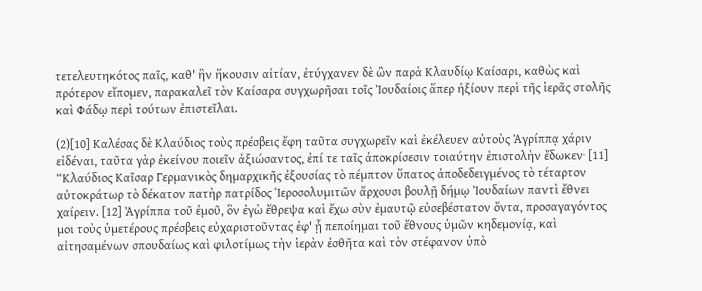τετελευτηκότος παῖς, καθ' ἣν ἥκουσιν αἰτίαν, ἐτύγχανεν δὲ ὢν παρὰ Κλαυδίῳ Καίσαρι, καθὼς καὶ πρότερον εἴπομεν, παρακαλεῖ τὸν Καίσαρα συγχωρῆσαι τοῖς Ἰουδαίοις ἅπερ ἠξίουν περὶ τῆς ἱερᾶς στολῆς καὶ Φάδῳ περὶ τούτων ἐπιστεῖλαι.

(2)[10] Καλέσας δὲ Κλαύδιος τοὺς πρέσβεις ἔφη ταῦτα συγχωρεῖν καὶ ἐκέλευεν αὐτοὺς Ἀγρίππᾳ χάριν εἰδέναι, ταῦτα γὰρ ἐκείνου ποιεῖν ἀξιώσαντος, ἐπί τε ταῖς ἀποκρίσεσιν τοιαύτην ἐπιστολὴν ἔδωκεν· [11] “Κλαύδιος Καῖσαρ Γερμανικὸς δημαρχικῆς ἐξουσίας τὸ πέμπτον ὕπατος ἀποδεδειγμένος τὸ τέταρτον αὐτοκράτωρ τὸ δέκατον πατὴρ πατρίδος Ἱεροσολυμιτῶν ἄρχουσι βουλῇ δήμῳ Ἰουδαίων παντὶ ἔθνει χαίρειν. [12] Ἀγρίππα τοῦ ἐμοῦ, ὃν ἐγὼ ἔθρεψα καὶ ἔχω σὺν ἐμαυτῷ εὐσεβέστατον ὄντα, προσαγαγόντος μοι τοὺς ὑμετέρους πρέσβεις εὐχαριστοῦντας ἐφ' ᾗ πεποίημαι τοῦ ἔθνους ὑμῶν κηδεμονίᾳ, καὶ αἰτησαμένων σπουδαίως καὶ φιλοτίμως τὴν ἱερὰν ἐσθῆτα καὶ τὸν στέφανον ὑπὸ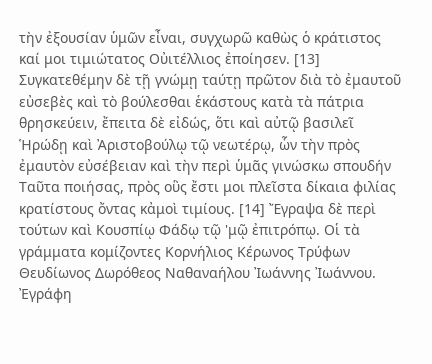τὴν ἐξουσίαν ὑμῶν εἶναι, συγχωρῶ καθὼς ὁ κράτιστος καί μοι τιμιώτατος Οὐιτέλλιος ἐποίησεν. [13] Συγκατεθέμην δὲ τῇ γνώμῃ ταύτῃ πρῶτον διὰ τὸ ἐμαυτοῦ εὐσεβὲς καὶ τὸ βούλεσθαι ἑκάστους κατὰ τὰ πάτρια θρησκεύειν, ἔπειτα δὲ εἰδώς, ὅτι καὶ αὐτῷ βασιλεῖ Ἡρώδῃ καὶ Ἀριστοβούλῳ τῷ νεωτέρῳ, ὧν τὴν πρὸς ἐμαυτὸν εὐσέβειαν καὶ τὴν περὶ ὑμᾶς γινώσκω σπουδήν Ταῦτα ποιήσας, πρὸς οὓς ἔστι μοι πλεῖστα δίκαια φιλίας κρατίστους ὄντας κἀμοὶ τιμίους. [14] Ἔγραψα δὲ περὶ τούτων καὶ Κουσπίῳ Φάδῳ τῷ 'μῷ ἐπιτρόπῳ. Οἱ τὰ γράμματα κομίζοντες Κορνήλιος Κέρωνος Τρύφων Θευδίωνος Δωρόθεος Ναθαναήλου Ἰωάννης Ἰωάννου. Ἐγράφη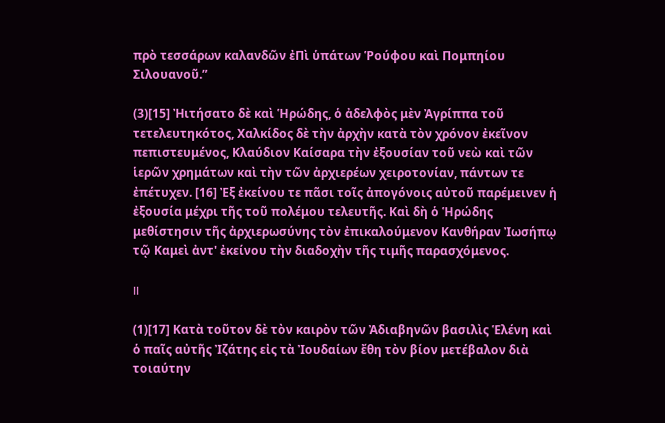πρὸ τεσσάρων καλανδῶν ἐΠὶ ὑπάτων Ῥούφου καὶ Πομπηίου Σιλουανοῦ.”

(3)[15] Ἠιτήσατο δὲ καὶ Ἡρώδης, ὁ ἀδελφὸς μὲν Ἀγρίππα τοῦ τετελευτηκότος, Χαλκίδος δὲ τὴν ἀρχὴν κατὰ τὸν χρόνον ἐκεῖνον πεπιστευμένος, Κλαύδιον Καίσαρα τὴν ἐξουσίαν τοῦ νεὼ καὶ τῶν ἱερῶν χρημάτων καὶ τὴν τῶν ἀρχιερέων χειροτονίαν, πάντων τε ἐπέτυχεν. [16] Ἐξ ἐκείνου τε πᾶσι τοῖς ἀπογόνοις αὐτοῦ παρέμεινεν ἡ ἐξουσία μέχρι τῆς τοῦ πολέμου τελευτῆς. Καὶ δὴ ὁ Ἡρώδης μεθίστησιν τῆς ἀρχιερωσύνης τὸν ἐπικαλούμενον Κανθήραν Ἰωσήπῳ τῷ Καμεὶ ἀντ' ἐκείνου τὴν διαδοχὴν τῆς τιμῆς παρασχόμενος.

II

(1)[17] Κατὰ τοῦτον δὲ τὸν καιρὸν τῶν Ἀδιαβηνῶν βασιλὶς Ἑλένη καὶ ὁ παῖς αὐτῆς Ἰζάτης εἰς τὰ Ἰουδαίων ἔθη τὸν βίον μετέβαλον διὰ τοιαύτην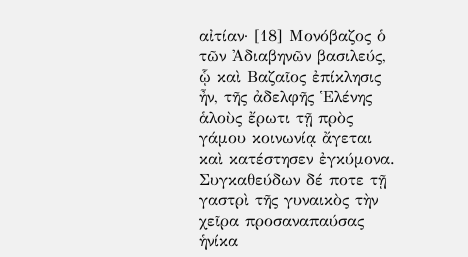αἰτίαν· [18] Μονόβαζος ὁ τῶν Ἀδιαβηνῶν βασιλεύς, ᾧ καὶ Βαζαῖος ἐπίκλησις ἦν, τῆς ἀδελφῆς Ἑλένης ἁλοὺς ἔρωτι τῇ πρὸς γάμου κοινωνίᾳ ἄγεται καὶ κατέστησεν ἐγκύμονα. Συγκαθεύδων δέ ποτε τῇ γαστρὶ τῆς γυναικὸς τὴν χεῖρα προσαναπαύσας ἡνίκα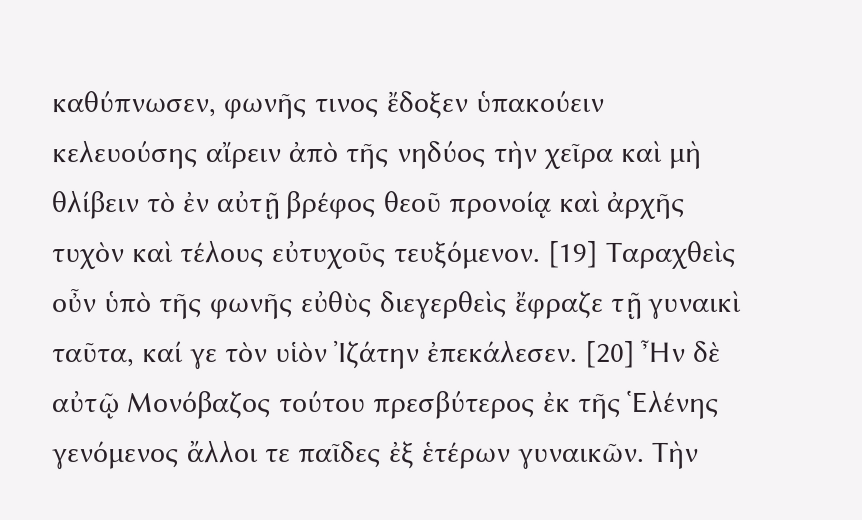καθύπνωσεν, φωνῆς τινος ἔδοξεν ὑπακούειν κελευούσης αἴρειν ἀπὸ τῆς νηδύος τὴν χεῖρα καὶ μὴ θλίβειν τὸ ἐν αὐτῇ βρέφος θεοῦ προνοίᾳ καὶ ἀρχῆς τυχὸν καὶ τέλους εὐτυχοῦς τευξόμενον. [19] Ταραχθεὶς οὖν ὑπὸ τῆς φωνῆς εὐθὺς διεγερθεὶς ἔφραζε τῇ γυναικὶ ταῦτα, καί γε τὸν υἱὸν Ἰζάτην ἐπεκάλεσεν. [20] Ἦν δὲ αὐτῷ Μονόβαζος τούτου πρεσβύτερος ἐκ τῆς Ἑλένης γενόμενος ἄλλοι τε παῖδες ἐξ ἑτέρων γυναικῶν. Τὴν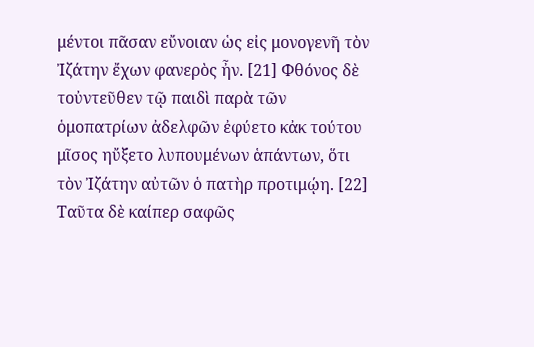μέντοι πᾶσαν εὔνοιαν ὡς εἰς μονογενῆ τὸν Ἰζάτην ἔχων φανερὸς ἦν. [21] Φθόνος δὲ τοὐντεῦθεν τῷ παιδὶ παρὰ τῶν ὁμοπατρίων ἀδελφῶν ἐφύετο κἀκ τούτου μῖσος ηὔξετο λυπουμένων ἁπάντων, ὅτι τὸν Ἰζάτην αὐτῶν ὁ πατὴρ προτιμῴη. [22] Ταῦτα δὲ καίπερ σαφῶς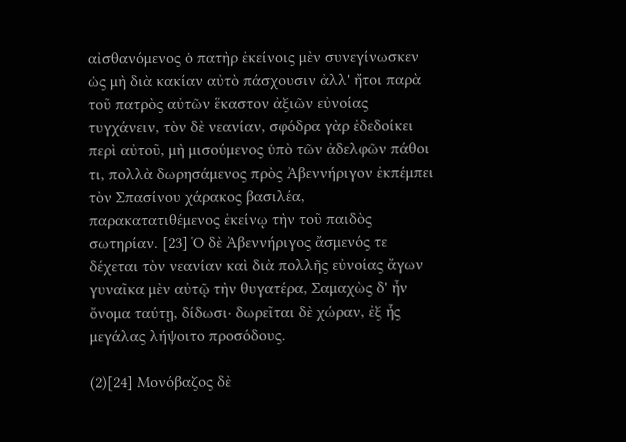αἰσθανόμενος ὁ πατὴρ ἐκείνοις μὲν συνεγίνωσκεν ὡς μὴ διὰ κακίαν αὐτὸ πάσχουσιν ἀλλ' ἤτοι παρὰ τοῦ πατρὸς αὐτῶν ἕκαστον ἀξιῶν εὐνοίας τυγχάνειν, τὸν δὲ νεανίαν, σφόδρα γὰρ ἐδεδοίκει περὶ αὐτοῦ, μὴ μισούμενος ὑπὸ τῶν ἀδελφῶν πάθοι τι, πολλὰ δωρησάμενος πρὸς Ἀβεννήριγον ἐκπέμπει τὸν Σπασίνου χάρακος βασιλέα, παρακατατιθέμενος ἐκείνῳ τὴν τοῦ παιδὸς σωτηρίαν. [23] Ὁ δὲ Ἀβεννήριγος ἄσμενός τε δέχεται τὸν νεανίαν καὶ διὰ πολλῆς εὐνοίας ἄγων γυναῖκα μὲν αὐτῷ τὴν θυγατέρα, Σαμαχὼς δ' ἦν ὄνομα ταύτῃ, δίδωσι· δωρεῖται δὲ χώραν, ἐξ ἧς μεγάλας λήψοιτο προσόδους.

(2)[24] Μονόβαζος δὲ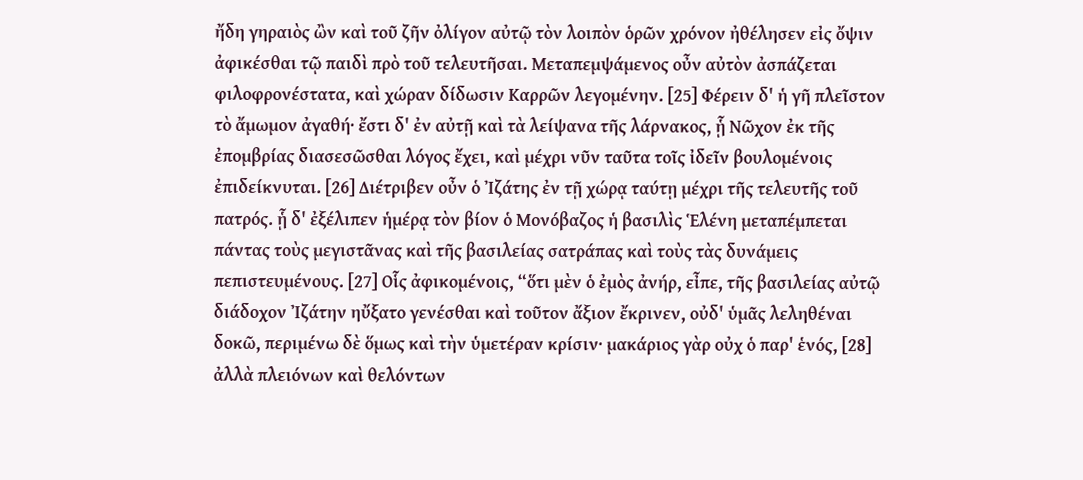ἤδη γηραιὸς ὢν καὶ τοῦ ζῆν ὀλίγον αὐτῷ τὸν λοιπὸν ὁρῶν χρόνον ἠθέλησεν εἰς ὄψιν ἀφικέσθαι τῷ παιδὶ πρὸ τοῦ τελευτῆσαι. Μεταπεμψάμενος οὖν αὐτὸν ἀσπάζεται φιλοφρονέστατα, καὶ χώραν δίδωσιν Καρρῶν λεγομένην. [25] Φέρειν δ' ἡ γῆ πλεῖστον τὸ ἄμωμον ἀγαθή· ἔστι δ' ἐν αὐτῇ καὶ τὰ λείψανα τῆς λάρνακος, ᾗ Νῶχον ἐκ τῆς ἐπομβρίας διασεσῶσθαι λόγος ἔχει, καὶ μέχρι νῦν ταῦτα τοῖς ἰδεῖν βουλομένοις ἐπιδείκνυται. [26] Διέτριβεν οὖν ὁ Ἰζάτης ἐν τῇ χώρᾳ ταύτῃ μέχρι τῆς τελευτῆς τοῦ πατρός. ᾗ δ' ἐξέλιπεν ἡμέρᾳ τὸν βίον ὁ Μονόβαζος ἡ βασιλὶς Ἑλένη μεταπέμπεται πάντας τοὺς μεγιστᾶνας καὶ τῆς βασιλείας σατράπας καὶ τοὺς τὰς δυνάμεις πεπιστευμένους. [27] Οἷς ἀφικομένοις, “ὅτι μὲν ὁ ἐμὸς ἀνήρ, εἶπε, τῆς βασιλείας αὐτῷ διάδοχον Ἰζάτην ηὔξατο γενέσθαι καὶ τοῦτον ἄξιον ἔκρινεν, οὐδ' ὑμᾶς λεληθέναι δοκῶ, περιμένω δὲ ὅμως καὶ τὴν ὑμετέραν κρίσιν· μακάριος γὰρ οὐχ ὁ παρ' ἑνός, [28] ἀλλὰ πλειόνων καὶ θελόντων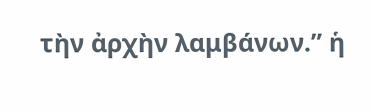τὴν ἀρχὴν λαμβάνων.” ἡ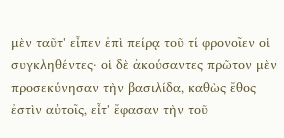μὲν ταῦτ' εἶπεν ἐπὶ πείρᾳ τοῦ τί φρονοῖεν οἱ συγκληθέντες· οἱ δὲ ἀκούσαντες πρῶτον μὲν προσεκύνησαν τὴν βασιλίδα, καθὼς ἔθος ἐστὶν αὐτοῖς, εἶτ' ἔφασαν τὴν τοῦ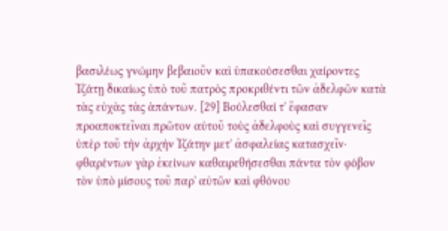βασιλέως γνώμην βεβαιοῦν καὶ ὑπακούσεσθαι χαίροντες Ἰζάτῃ δικαίως ὑπὸ τοῦ πατρὸς προκριθέντι τῶν ἀδελφῶν κατὰ τὰς εὐχὰς τὰς ἁπάντων. [29] Βούλεσθαί τ' ἔφασαν προαποκτεῖναι πρῶτον αὐτοῦ τοὺς ἀδελφοὺς καὶ συγγενεῖς ὑπὲρ τοῦ τὴν ἀρχὴν Ἰζάτην μετ' ἀσφαλείας κατασχεῖν· φθαρέντων γὰρ ἐκείνων καθαιρεθήσεσθαι πάντα τὸν φόβον τὸν ὑπὸ μίσους τοῦ παρ' αὐτῶν καὶ φθόνου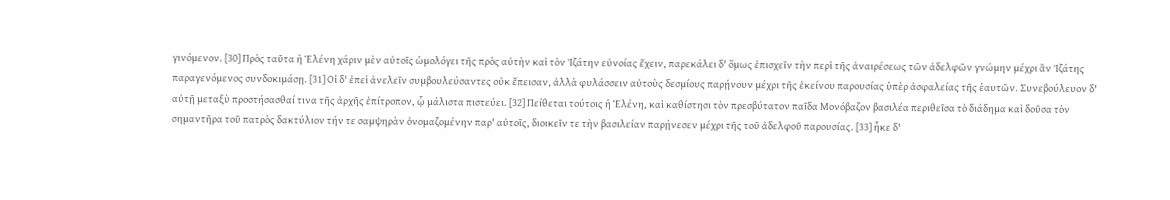γινόμενον. [30] Πρὸς ταῦτα ἡ Ἑλένη χάριν μὲν αὐτοῖς ὡμολόγει τῆς πρὸς αὐτὴν καὶ τὸν Ἰζάτην εὐνοίας ἔχειν, παρεκάλει δ' ὅμως ἐπισχεῖν τὴν περὶ τῆς ἀναιρέσεως τῶν ἀδελφῶν γνώμην μέχρι ἂν Ἰζάτης παραγενόμενος συνδοκιμάσῃ. [31] Οἱ δ' ἐπεὶ ἀνελεῖν συμβουλεύσαντες οὐκ ἔπεισαν, ἀλλὰ φυλάσσειν αὐτοὺς δεσμίους παρῄνουν μέχρι τῆς ἐκείνου παρουσίας ὑπὲρ ἀσφαλείας τῆς ἑαυτῶν. Συνεβούλευον δ' αὐτῇ μεταξὺ προστήσασθαί τινα τῆς ἀρχῆς ἐπίτροπον, ᾧ μάλιστα πιστεύει. [32] Πείθεται τούτοις ἡ Ἑλένη, καὶ καθίστησι τὸν πρεσβύτατον παῖδα Μονόβαζον βασιλέα περιθεῖσα τὸ διάδημα καὶ δοῦσα τὸν σημαντῆρα τοῦ πατρὸς δακτύλιον τήν τε σαμψηρὰν ὀνομαζομένην παρ' αὐτοῖς, διοικεῖν τε τὴν βασιλείαν παρῄνεσεν μέχρι τῆς τοῦ ἀδελφοῦ παρουσίας. [33] ἧκε δ'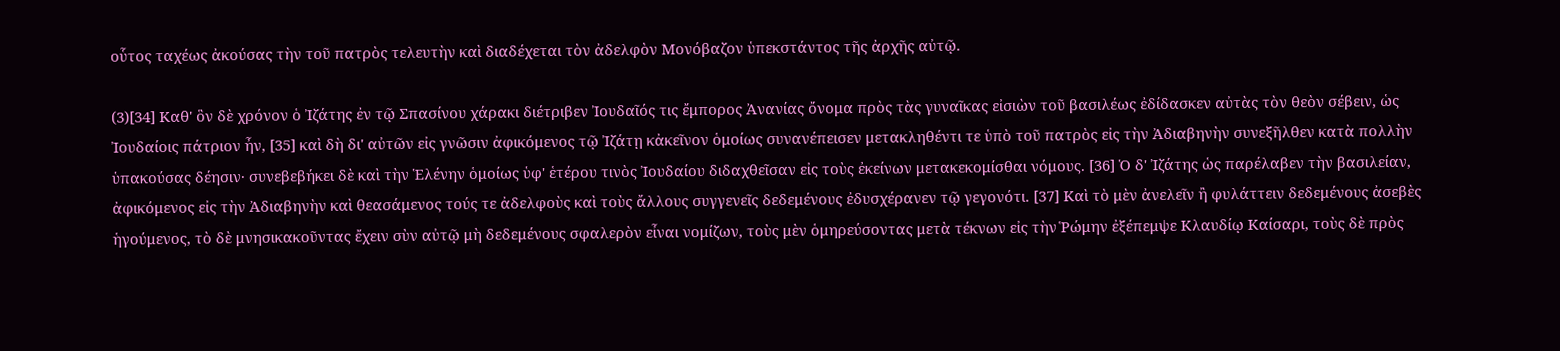οὗτος ταχέως ἀκούσας τὴν τοῦ πατρὸς τελευτὴν καὶ διαδέχεται τὸν ἀδελφὸν Μονόβαζον ὑπεκστάντος τῆς ἀρχῆς αὐτῷ.

(3)[34] Καθ' ὃν δὲ χρόνον ὁ Ἰζάτης ἐν τῷ Σπασίνου χάρακι διέτριβεν Ἰουδαῖός τις ἔμπορος Ἀνανίας ὄνομα πρὸς τὰς γυναῖκας εἰσιὼν τοῦ βασιλέως ἐδίδασκεν αὐτὰς τὸν θεὸν σέβειν, ὡς Ἰουδαίοις πάτριον ἦν, [35] καὶ δὴ δι' αὐτῶν εἰς γνῶσιν ἀφικόμενος τῷ Ἰζάτῃ κἀκεῖνον ὁμοίως συνανέπεισεν μετακληθέντι τε ὑπὸ τοῦ πατρὸς εἰς τὴν Ἀδιαβηνὴν συνεξῆλθεν κατὰ πολλὴν ὑπακούσας δέησιν· συνεβεβήκει δὲ καὶ τὴν Ἑλένην ὁμοίως ὑφ' ἑτέρου τινὸς Ἰουδαίου διδαχθεῖσαν εἰς τοὺς ἐκείνων μετακεκομίσθαι νόμους. [36] Ὁ δ' Ἰζάτης ὡς παρέλαβεν τὴν βασιλείαν, ἀφικόμενος εἰς τὴν Ἀδιαβηνὴν καὶ θεασάμενος τούς τε ἀδελφοὺς καὶ τοὺς ἄλλους συγγενεῖς δεδεμένους ἐδυσχέρανεν τῷ γεγονότι. [37] Καὶ τὸ μὲν ἀνελεῖν ἢ φυλάττειν δεδεμένους ἀσεβὲς ἡγούμενος, τὸ δὲ μνησικακοῦντας ἔχειν σὺν αὐτῷ μὴ δεδεμένους σφαλερὸν εἶναι νομίζων, τοὺς μὲν ὁμηρεύσοντας μετὰ τέκνων εἰς τὴν Ῥώμην ἐξέπεμψε Κλαυδίῳ Καίσαρι, τοὺς δὲ πρὸς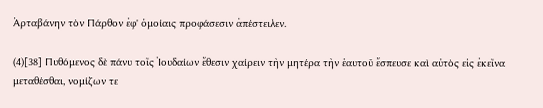Ἀρταβάνην τὸν Πάρθον ἐφ' ὁμοίαις προφάσεσιν ἀπέστειλεν.

(4)[38] Πυθόμενος δὲ πάνυ τοῖς Ἰουδαίων ἔθεσιν χαίρειν τὴν μητέρα τὴν ἑαυτοῦ ἔσπευσε καὶ αὐτὸς εἰς ἐκεῖνα μεταθέσθαι, νομίζων τε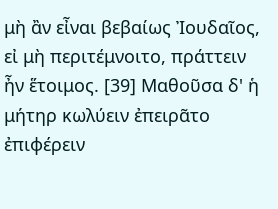μὴ ἂν εἶναι βεβαίως Ἰουδαῖος, εἰ μὴ περιτέμνοιτο, πράττειν ἦν ἕτοιμος. [39] Μαθοῦσα δ' ἡ μήτηρ κωλύειν ἐπειρᾶτο ἐπιφέρειν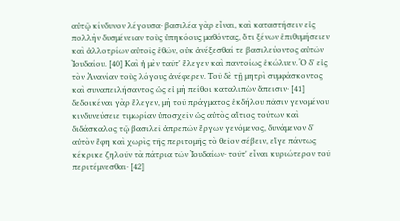αὐτῷ κίνδυνον λέγουσα· βασιλέα γὰρ εἶναι, καὶ καταστήσειν εἰς πολλὴν δυσμένειαν τοὺς ὑπηκόους μαθόντας, ὅτι ξένων ἐπιθυμήσειεν καὶ ἀλλοτρίων αὐτοῖς ἐθῶν, οὐκ ἀνέξεσθαί τε βασιλεύοντος αὐτῶν Ἰουδαίου. [40] Καὶ ἡ μὲν ταῦτ' ἔλεγεν καὶ παντοίως ἐκώλυεν. Ὁ δ' εἰς τὸν Ἀνανίαν τοὺς λόγους ἀνέφερεν. Τοῦ δὲ τῇ μητρὶ συμφάσκοντος καὶ συναπειλήσαντος ὡς εἰ μὴ πείθοι καταλιπὼν ἄπεισιν· [41] δεδοικέναι γὰρ ἔλεγεν, μὴ τοῦ πράγματος ἐκδήλου πᾶσιν γενομένου κινδυνεύσειε τιμωρίαν ὑποσχεῖν ὡς αὐτὸς αἴτιος τούτων καὶ διδάσκαλος τῷ βασιλεῖ ἀπρεπῶν ἔργων γενόμενος, δυνάμενον δ' αὐτὸν ἔφη καὶ χωρὶς τῆς περιτομῆς τὸ θεῖον σέβειν, εἴγε πάντως κέκρικε ζηλοῦν τὰ πάτρια τῶν Ἰουδαίων· τοῦτ' εἶναι κυριώτερον τοῦ περιτέμνεσθαι· [42]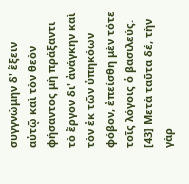συγγνώμην δ' ἕξειν αὐτῷ καὶ τὸν θεὸν φήσαντος μὴ πράξαντι τὸ ἔργον δι' ἀνάγκην καὶ τὸν ἐκ τῶν ὑπηκόων φόβον, ἐπείσθη μὲν τότε τοῖς λόγοις ὁ βασιλεύς. [43] Μετὰ ταῦτα δέ, τὴν γὰρ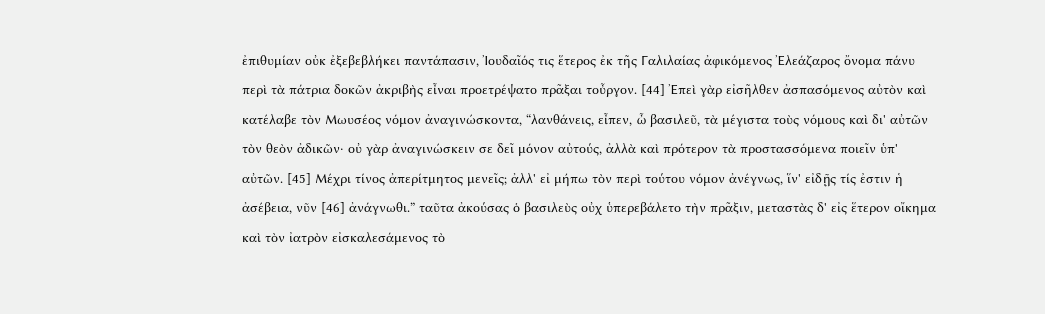ἐπιθυμίαν οὐκ ἐξεβεβλήκει παντάπασιν, Ἰουδαῖός τις ἕτερος ἐκ τῆς Γαλιλαίας ἀφικόμενος Ἐλεάζαρος ὄνομα πάνυ περὶ τὰ πάτρια δοκῶν ἀκριβὴς εἶναι προετρέψατο πρᾶξαι τοὖργον. [44] Ἐπεὶ γὰρ εἰσῆλθεν ἀσπασόμενος αὐτὸν καὶ κατέλαβε τὸν Μωυσέος νόμον ἀναγινώσκοντα, “λανθάνεις, εἶπεν, ὦ βασιλεῦ, τὰ μέγιστα τοὺς νόμους καὶ δι' αὐτῶν τὸν θεὸν ἀδικῶν· οὐ γὰρ ἀναγινώσκειν σε δεῖ μόνον αὐτούς, ἀλλὰ καὶ πρότερον τὰ προστασσόμενα ποιεῖν ὑπ' αὐτῶν. [45] Μέχρι τίνος ἀπερίτμητος μενεῖς; ἀλλ' εἰ μήπω τὸν περὶ τούτου νόμον ἀνέγνως, ἵν' εἰδῇς τίς ἐστιν ἡ ἀσέβεια, νῦν [46] ἀνάγνωθι.” ταῦτα ἀκούσας ὁ βασιλεὺς οὐχ ὑπερεβάλετο τὴν πρᾶξιν, μεταστὰς δ' εἰς ἕτερον οἴκημα καὶ τὸν ἰατρὸν εἰσκαλεσάμενος τὸ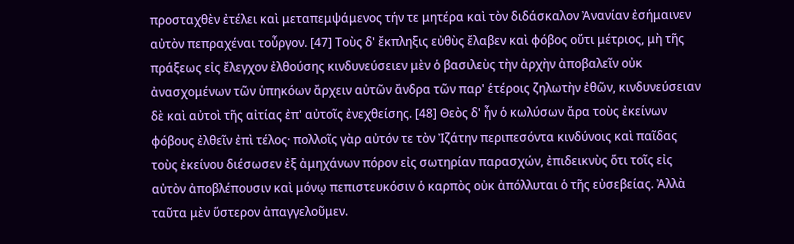προσταχθὲν ἐτέλει καὶ μεταπεμψάμενος τήν τε μητέρα καὶ τὸν διδάσκαλον Ἀνανίαν ἐσήμαινεν αὐτὸν πεπραχέναι τοὖργον. [47] Τοὺς δ' ἔκπληξις εὐθὺς ἔλαβεν καὶ φόβος οὔτι μέτριος, μὴ τῆς πράξεως εἰς ἔλεγχον ἐλθούσης κινδυνεύσειεν μὲν ὁ βασιλεὺς τὴν ἀρχὴν ἀποβαλεῖν οὐκ ἀνασχομένων τῶν ὑπηκόων ἄρχειν αὐτῶν ἄνδρα τῶν παρ' ἑτέροις ζηλωτὴν ἐθῶν, κινδυνεύσειαν δὲ καὶ αὐτοὶ τῆς αἰτίας ἐπ' αὐτοῖς ἐνεχθείσης. [48] Θεὸς δ' ἦν ὁ κωλύσων ἄρα τοὺς ἐκείνων φόβους ἐλθεῖν ἐπὶ τέλος· πολλοῖς γὰρ αὐτόν τε τὸν Ἰζάτην περιπεσόντα κινδύνοις καὶ παῖδας τοὺς ἐκείνου διέσωσεν ἐξ ἀμηχάνων πόρον εἰς σωτηρίαν παρασχών, ἐπιδεικνὺς ὅτι τοῖς εἰς αὐτὸν ἀποβλέπουσιν καὶ μόνῳ πεπιστευκόσιν ὁ καρπὸς οὐκ ἀπόλλυται ὁ τῆς εὐσεβείας. Ἀλλὰ ταῦτα μὲν ὕστερον ἀπαγγελοῦμεν.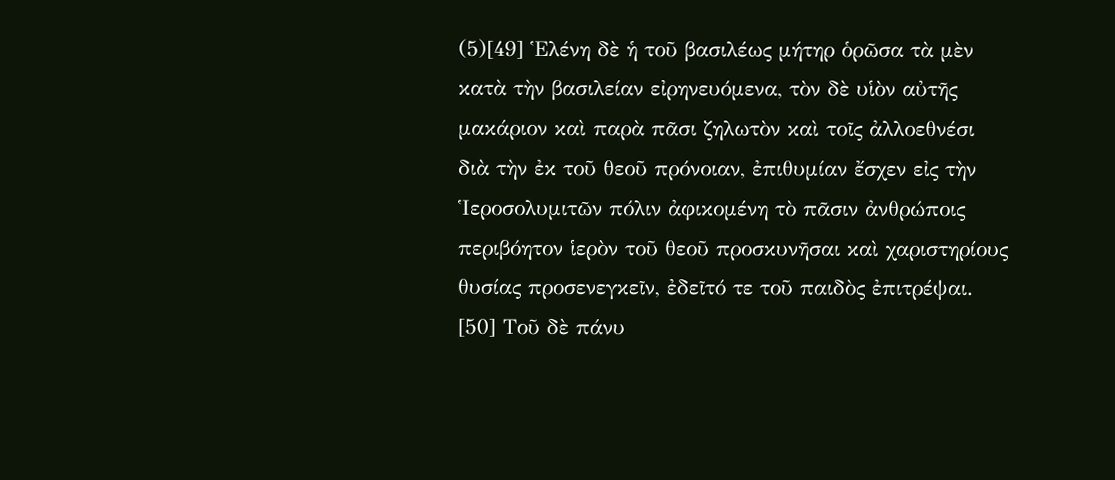(5)[49] Ἑλένη δὲ ἡ τοῦ βασιλέως μήτηρ ὁρῶσα τὰ μὲν κατὰ τὴν βασιλείαν εἰρηνευόμενα, τὸν δὲ υἱὸν αὐτῆς μακάριον καὶ παρὰ πᾶσι ζηλωτὸν καὶ τοῖς ἀλλοεθνέσι διὰ τὴν ἐκ τοῦ θεοῦ πρόνοιαν, ἐπιθυμίαν ἔσχεν εἰς τὴν Ἱεροσολυμιτῶν πόλιν ἀφικομένη τὸ πᾶσιν ἀνθρώποις περιβόητον ἱερὸν τοῦ θεοῦ προσκυνῆσαι καὶ χαριστηρίους θυσίας προσενεγκεῖν, ἐδεῖτό τε τοῦ παιδὸς ἐπιτρέψαι. [50] Τοῦ δὲ πάνυ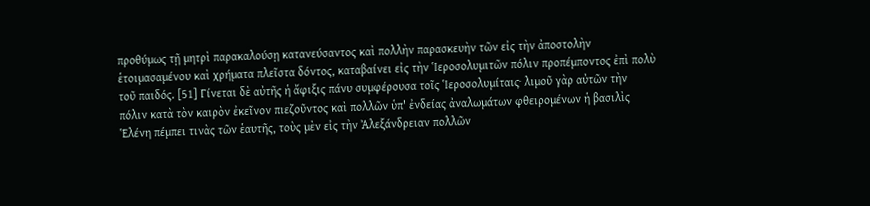προθύμως τῇ μητρὶ παρακαλούσῃ κατανεύσαντος καὶ πολλὴν παρασκευὴν τῶν εἰς τὴν ἀποστολὴν ἑτοιμασαμένου καὶ χρήματα πλεῖστα δόντος, καταβαίνει εἰς τὴν Ἱεροσολυμιτῶν πόλιν προπέμποντος ἐπὶ πολὺ τοῦ παιδός. [51] Γίνεται δὲ αὐτῆς ἡ ἄφιξις πάνυ συμφέρουσα τοῖς Ἱεροσολυμίταις· λιμοῦ γὰρ αὐτῶν τὴν πόλιν κατὰ τὸν καιρὸν ἐκεῖνον πιεζοῦντος καὶ πολλῶν ὑπ' ἐνδείας ἀναλωμάτων φθειρομένων ἡ βασιλὶς Ἑλένη πέμπει τινὰς τῶν ἑαυτῆς, τοὺς μὲν εἰς τὴν Ἀλεξάνδρειαν πολλῶν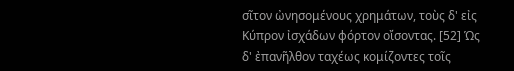σῖτον ὠνησομένους χρημάτων, τοὺς δ' εἰς Κύπρον ἰσχάδων φόρτον οἴσοντας. [52] Ὡς δ' ἐπανῆλθον ταχέως κομίζοντες τοῖς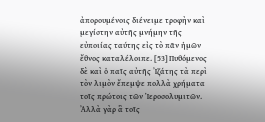ἀπορουμένοις διένειμε τροφὴν καὶ μεγίστην αὐτῆς μνήμην τῆς εὐποιίας ταύτης εἰς τὸ πᾶν ἡμῶν ἔθνος καταλέλοιπε. [53] Πυθόμενος δὲ καὶ ὁ παῖς αὐτῆς Ἰζάτης τὰ περὶ τὸν λιμὸν ἔπεμψε πολλὰ χρήματα τοῖς πρώτοις τῶν Ἱεροσολυμιτῶν. Ἀλλὰ γὰρ ἃ τοῖς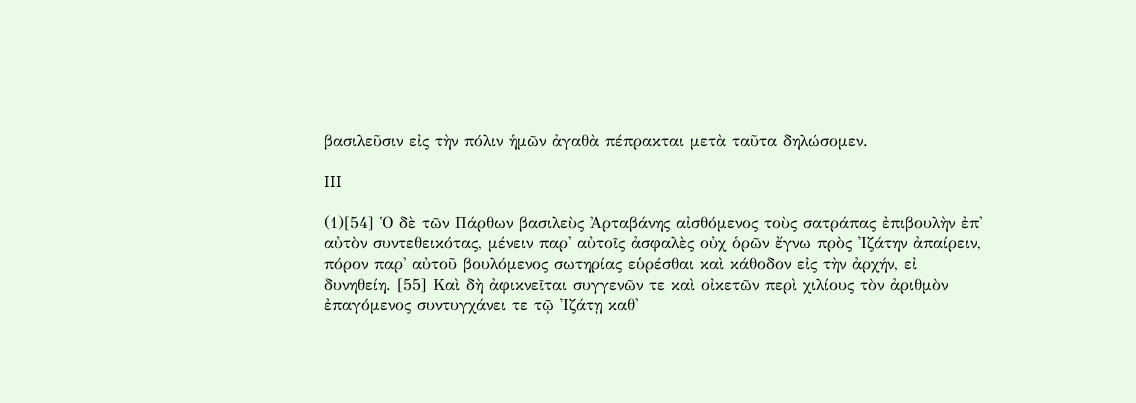βασιλεῦσιν εἰς τὴν πόλιν ἡμῶν ἀγαθὰ πέπρακται μετὰ ταῦτα δηλώσομεν.

III

(1)[54] Ὁ δὲ τῶν Πάρθων βασιλεὺς Ἀρταβάνης αἰσθόμενος τοὺς σατράπας ἐπιβουλὴν ἐπ' αὐτὸν συντεθεικότας, μένειν παρ' αὐτοῖς ἀσφαλὲς οὐχ ὁρῶν ἔγνω πρὸς Ἰζάτην ἀπαίρειν, πόρον παρ' αὐτοῦ βουλόμενος σωτηρίας εὑρέσθαι καὶ κάθοδον εἰς τὴν ἀρχήν, εἰ δυνηθείη. [55] Καὶ δὴ ἀφικνεῖται συγγενῶν τε καὶ οἰκετῶν περὶ χιλίους τὸν ἀριθμὸν ἐπαγόμενος συντυγχάνει τε τῷ Ἰζάτῃ καθ'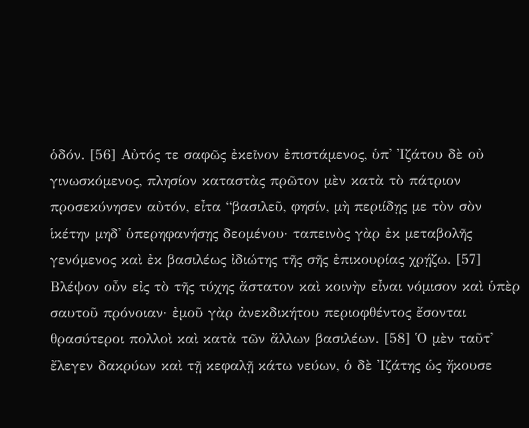ὁδόν. [56] Αὐτός τε σαφῶς ἐκεῖνον ἐπιστάμενος, ὑπ' Ἰζάτου δὲ οὐ γινωσκόμενος, πλησίον καταστὰς πρῶτον μὲν κατὰ τὸ πάτριον προσεκύνησεν αὐτόν, εἶτα “βασιλεῦ, φησίν, μὴ περιίδῃς με τὸν σὸν ἱκέτην μηδ' ὑπερηφανήσῃς δεομένου· ταπεινὸς γὰρ ἐκ μεταβολῆς γενόμενος καὶ ἐκ βασιλέως ἰδιώτης τῆς σῆς ἐπικουρίας χρῄζω. [57] Βλέψον οὖν εἰς τὸ τῆς τύχης ἄστατον καὶ κοινὴν εἶναι νόμισον καὶ ὑπὲρ σαυτοῦ πρόνοιαν· ἐμοῦ γὰρ ἀνεκδικήτου περιοφθέντος ἔσονται θρασύτεροι πολλοὶ καὶ κατὰ τῶν ἄλλων βασιλέων. [58] Ὁ μὲν ταῦτ' ἔλεγεν δακρύων καὶ τῇ κεφαλῇ κάτω νεύων, ὁ δὲ Ἰζάτης ὡς ἤκουσε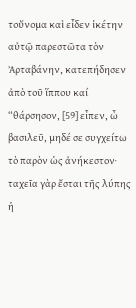τοὔνομα καὶ εἶδεν ἱκέτην αὐτῷ παρεστῶτα τὸν Ἀρταβάνην, κατεπήδησεν ἀπὸ τοῦ ἵππου καί “θάρσησον, [59] εἶπεν, ὦ βασιλεῦ, μηδέ σε συγχείτω τὸ παρὸν ὡς ἀνήκεστον· ταχεῖα γὰρ ἔσται τῆς λύπης ἡ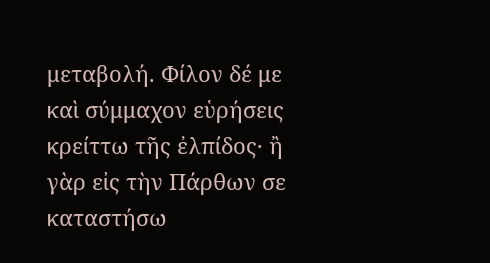μεταβολή. Φίλον δέ με καὶ σύμμαχον εὑρήσεις κρείττω τῆς ἐλπίδος· ἢ γὰρ εἰς τὴν Πάρθων σε καταστήσω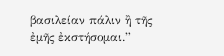βασιλείαν πάλιν ἢ τῆς ἐμῆς ἐκστήσομαι.”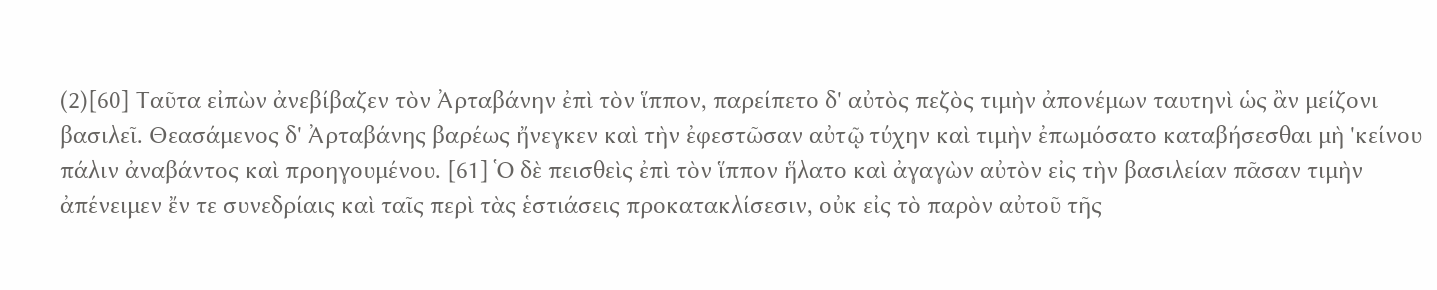(2)[60] Ταῦτα εἰπὼν ἀνεβίβαζεν τὸν Ἀρταβάνην ἐπὶ τὸν ἵππον, παρείπετο δ' αὐτὸς πεζὸς τιμὴν ἀπονέμων ταυτηνὶ ὡς ἂν μείζονι βασιλεῖ. Θεασάμενος δ' Ἀρταβάνης βαρέως ἤνεγκεν καὶ τὴν ἐφεστῶσαν αὐτῷ τύχην καὶ τιμὴν ἐπωμόσατο καταβήσεσθαι μὴ 'κείνου πάλιν ἀναβάντος καὶ προηγουμένου. [61] Ὁ δὲ πεισθεὶς ἐπὶ τὸν ἵππον ἥλατο καὶ ἀγαγὼν αὐτὸν εἰς τὴν βασιλείαν πᾶσαν τιμὴν ἀπένειμεν ἔν τε συνεδρίαις καὶ ταῖς περὶ τὰς ἑστιάσεις προκατακλίσεσιν, οὐκ εἰς τὸ παρὸν αὐτοῦ τῆς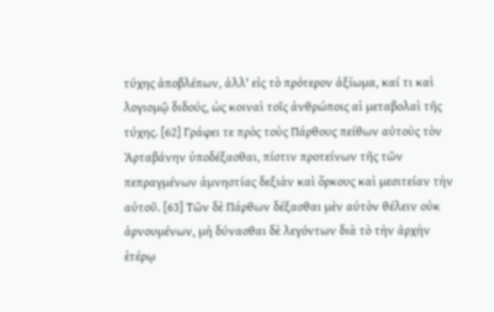τύχης ἀποβλέπων, ἀλλ' εἰς τὸ πρότερον ἀξίωμα, καί τι καὶ λογισμῷ διδούς, ὡς κοιναὶ τοῖς ἀνθρώποις αἱ μεταβολαὶ τῆς τύχης. [62] Γράφει τε πρὸς τοὺς Πάρθους πείθων αὐτοὺς τὸν Ἀρταβάνην ὑποδέξασθαι, πίστιν προτείνων τῆς τῶν πεπραγμένων ἀμνηστίας δεξιὰν καὶ ὅρκους καὶ μεσιτείαν τὴν αὐτοῦ. [63] Τῶν δὲ Πάρθων δέξασθαι μὲν αὐτὸν θέλειν οὐκ ἀρνουμένων, μὴ δύνασθαι δὲ λεγόντων διὰ τὸ τὴν ἀρχὴν ἑτέρῳ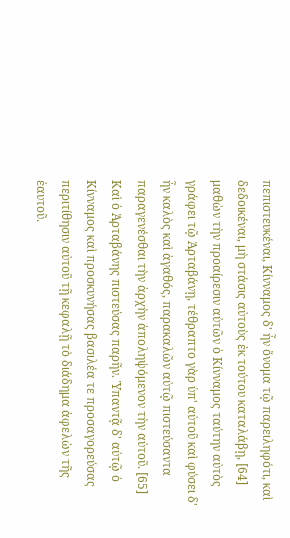πεπιστευκέναι, Κίνναμος δ' ἦν ὄνομα τῷ παρειληφότι, καὶ δεδοικέναι, μὴ στάσις αὐτοὺς ἐκ τούτου καταλάβῃ, [64] μαθὼν τὴν προαίρεσιν αὐτῶν ὁ Κίνναμος ταύτην αὐτὸς γράφει τῷ Ἀρταβάνῃ, τέθραπτο γὰρ ὑπ' αὐτοῦ καὶ φύσει δ' ἦν καλὸς καὶ ἀγαθός, παρακαλῶν αὐτῷ πιστεύσαντα παραγενέσθαι τὴν ἀρχὴν ἀποληψόμενον τὴν αὐτοῦ. [65] Καὶ ὁ Ἀρταβάνης πιστεύσας παρῆν. Ὑπαντᾷ δ' αὐτῷ ὁ Κίνναμος καὶ προσκυνήσας βασιλέα τε προσαγορεύσας περιτίθησιν αὐτοῦ τῇ κεφαλῇ τὸ διάδημα ἀφελὼν τῆς ἑαυτοῦ.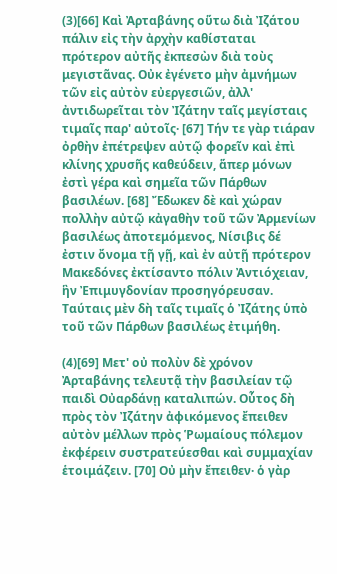(3)[66] Καὶ Ἀρταβάνης οὕτω διὰ Ἰζάτου πάλιν εἰς τὴν ἀρχὴν καθίσταται πρότερον αὐτῆς ἐκπεσὼν διὰ τοὺς μεγιστᾶνας. Οὐκ ἐγένετο μὴν ἀμνήμων τῶν εἰς αὐτὸν εὐεργεσιῶν, ἀλλ' ἀντιδωρεῖται τὸν Ἰζάτην ταῖς μεγίσταις τιμαῖς παρ' αὐτοῖς· [67] Τήν τε γὰρ τιάραν ὀρθὴν ἐπέτρεψεν αὐτῷ φορεῖν καὶ ἐπὶ κλίνης χρυσῆς καθεύδειν, ἅπερ μόνων ἐστὶ γέρα καὶ σημεῖα τῶν Πάρθων βασιλέων. [68] Ἔδωκεν δὲ καὶ χώραν πολλὴν αὐτῷ κἀγαθὴν τοῦ τῶν Ἀρμενίων βασιλέως ἀποτεμόμενος, Νίσιβις δέ ἐστιν ὄνομα τῇ γῇ, καὶ ἐν αὐτῇ πρότερον Μακεδόνες ἐκτίσαντο πόλιν Ἀντιόχειαν, ἣν Ἐπιμυγδονίαν προσηγόρευσαν. Ταύταις μὲν δὴ ταῖς τιμαῖς ὁ Ἰζάτης ὑπὸ τοῦ τῶν Πάρθων βασιλέως ἐτιμήθη.

(4)[69] Μετ' οὐ πολὺν δὲ χρόνον Ἀρταβάνης τελευτᾷ τὴν βασιλείαν τῷ παιδὶ Οὐαρδάνῃ καταλιπών. Οὗτος δὴ πρὸς τὸν Ἰζάτην ἀφικόμενος ἔπειθεν αὐτὸν μέλλων πρὸς Ῥωμαίους πόλεμον ἐκφέρειν συστρατεύεσθαι καὶ συμμαχίαν ἑτοιμάζειν. [70] Οὐ μὴν ἔπειθεν· ὁ γὰρ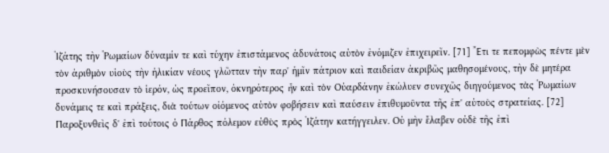Ἰζάτης τὴν Ῥωμαίων δύναμίν τε καὶ τύχην ἐπιστάμενος ἀδυνάτοις αὐτὸν ἐνόμιζεν ἐπιχειρεῖν. [71] Ἔτι τε πεπομφὼς πέντε μὲν τὸν ἀριθμὸν υἱοὺς τὴν ἡλικίαν νέους γλῶτταν τὴν παρ' ἡμῖν πάτριον καὶ παιδείαν ἀκριβῶς μαθησομένους, τὴν δὲ μητέρα προσκυνήσουσαν τὸ ἱερόν, ὡς προεῖπον, ὀκνηρότερος ἦν καὶ τὸν Οὐαρδάνην ἐκώλυεν συνεχῶς διηγούμενος τὰς Ῥωμαίων δυνάμεις τε καὶ πράξεις, διὰ τούτων οἰόμενος αὐτὸν φοβήσειν καὶ παύσειν ἐπιθυμοῦντα τῆς ἐπ' αὐτοὺς στρατείας. [72] Παροξυνθεὶς δ' ἐπὶ τούτοις ὁ Πάρθος πόλεμον εὐθὺς πρὸς Ἰζάτην κατήγγειλεν. Οὐ μὴν ἔλαβεν οὐδὲ τῆς ἐπὶ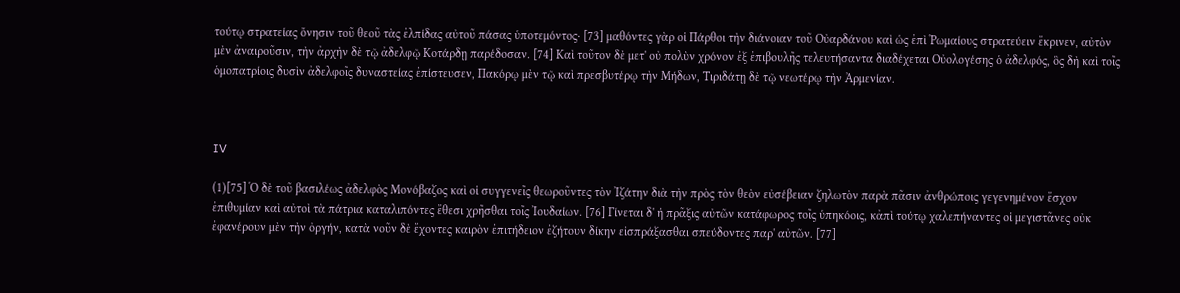τούτῳ στρατείας ὄνησιν τοῦ θεοῦ τὰς ἐλπίδας αὐτοῦ πάσας ὑποτεμόντος· [73] μαθόντες γὰρ οἱ Πάρθοι τὴν διάνοιαν τοῦ Οὐαρδάνου καὶ ὡς ἐπὶ Ῥωμαίους στρατεύειν ἔκρινεν, αὐτὸν μὲν ἀναιροῦσιν, τὴν ἀρχὴν δὲ τῷ ἀδελφῷ Κοτάρδῃ παρέδοσαν. [74] Καὶ τοῦτον δὲ μετ' οὐ πολὺν χρόνον ἐξ ἐπιβουλῆς τελευτήσαντα διαδέχεται Οὐολογέσης ὁ ἀδελφός, ὃς δὴ καὶ τοῖς ὁμοπατρίοις δυσὶν ἀδελφοῖς δυναστείας ἐπίστευσεν, Πακόρῳ μὲν τῷ καὶ πρεσβυτέρῳ τὴν Μήδων, Τιριδάτῃ δὲ τῷ νεωτέρῳ τὴν Ἀρμενίαν.



IV

(1)[75] Ὁ δὲ τοῦ βασιλέως ἀδελφὸς Μονόβαζος καὶ οἱ συγγενεῖς θεωροῦντες τὸν Ἰζάτην διὰ τὴν πρὸς τὸν θεὸν εὐσέβειαν ζηλωτὸν παρὰ πᾶσιν ἀνθρώποις γεγενημένον ἔσχον ἐπιθυμίαν καὶ αὐτοὶ τὰ πάτρια καταλιπόντες ἔθεσι χρῆσθαι τοῖς Ἰουδαίων. [76] Γίνεται δ' ἡ πρᾶξις αὐτῶν κατάφωρος τοῖς ὑπηκόοις, κἀπὶ τούτῳ χαλεπήναντες οἱ μεγιστᾶνες οὐκ ἐφανέρουν μὲν τὴν ὀργήν, κατὰ νοῦν δὲ ἔχοντες καιρὸν ἐπιτήδειον ἐζήτουν δίκην εἰσπράξασθαι σπεύδοντες παρ' αὐτῶν. [77]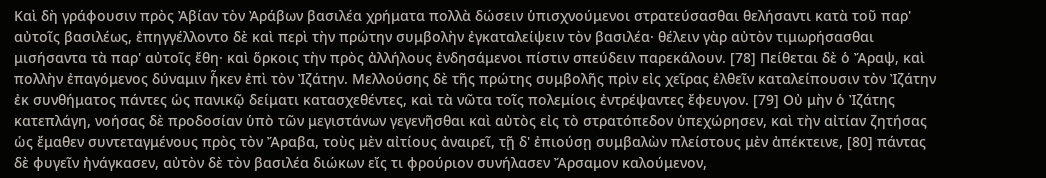Καὶ δὴ γράφουσιν πρὸς Ἀβίαν τὸν Ἀράβων βασιλέα χρήματα πολλὰ δώσειν ὑπισχνούμενοι στρατεύσασθαι θελήσαντι κατὰ τοῦ παρ' αὐτοῖς βασιλέως, ἐπηγγέλλοντο δὲ καὶ περὶ τὴν πρώτην συμβολὴν ἐγκαταλείψειν τὸν βασιλέα· θέλειν γὰρ αὐτὸν τιμωρήσασθαι μισήσαντα τὰ παρ' αὐτοῖς ἔθη· καὶ ὅρκοις τὴν πρὸς ἀλλήλους ἐνδησάμενοι πίστιν σπεύδειν παρεκάλουν. [78] Πείθεται δὲ ὁ Ἄραψ, καὶ πολλὴν ἐπαγόμενος δύναμιν ἧκεν ἐπὶ τὸν Ἰζάτην. Μελλούσης δὲ τῆς πρώτης συμβολῆς πρὶν εἰς χεῖρας ἐλθεῖν καταλείπουσιν τὸν Ἰζάτην ἐκ συνθήματος πάντες ὡς πανικῷ δείματι κατασχεθέντες, καὶ τὰ νῶτα τοῖς πολεμίοις ἐντρέψαντες ἔφευγον. [79] Οὐ μὴν ὁ Ἰζάτης κατεπλάγη, νοήσας δὲ προδοσίαν ὑπὸ τῶν μεγιστάνων γεγενῆσθαι καὶ αὐτὸς εἰς τὸ στρατόπεδον ὑπεχώρησεν, καὶ τὴν αἰτίαν ζητήσας ὡς ἔμαθεν συντεταγμένους πρὸς τὸν Ἄραβα, τοὺς μὲν αἰτίους ἀναιρεῖ, τῇ δ' ἐπιούσῃ συμβαλὼν πλείστους μὲν ἀπέκτεινε, [80] πάντας δὲ φυγεῖν ἠνάγκασεν, αὐτὸν δὲ τὸν βασιλέα διώκων εἴς τι φρούριον συνήλασεν Ἄρσαμον καλούμενον,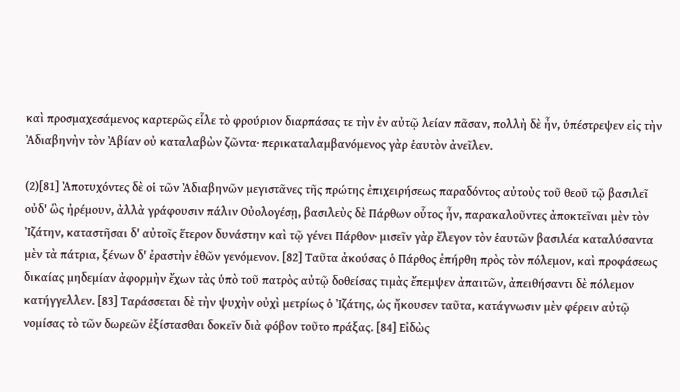καὶ προσμαχεσάμενος καρτερῶς εἷλε τὸ φρούριον διαρπάσας τε τὴν ἐν αὐτῷ λείαν πᾶσαν, πολλὴ δὲ ἦν, ὑπέστρεψεν εἰς τὴν Ἀδιαβηνὴν τὸν Ἀβίαν οὐ καταλαβὼν ζῶντα· περικαταλαμβανόμενος γὰρ ἑαυτὸν ἀνεῖλεν.

(2)[81] Ἀποτυχόντες δὲ οἱ τῶν Ἀδιαβηνῶν μεγιστᾶνες τῆς πρώτης ἐπιχειρήσεως παραδόντος αὐτοὺς τοῦ θεοῦ τῷ βασιλεῖ οὐδ' ὣς ἠρέμουν, ἀλλὰ γράφουσιν πάλιν Οὐολογέσῃ, βασιλεὺς δὲ Πάρθων οὗτος ἦν, παρακαλοῦντες ἀποκτεῖναι μὲν τὸν Ἰζάτην, καταστῆσαι δ' αὐτοῖς ἕτερον δυνάστην καὶ τῷ γένει Πάρθον· μισεῖν γὰρ ἔλεγον τὸν ἑαυτῶν βασιλέα καταλύσαντα μὲν τὰ πάτρια, ξένων δ' ἐραστὴν ἐθῶν γενόμενον. [82] Ταῦτα ἀκούσας ὁ Πάρθος ἐπήρθη πρὸς τὸν πόλεμον, καὶ προφάσεως δικαίας μηδεμίαν ἀφορμὴν ἔχων τὰς ὑπὸ τοῦ πατρὸς αὐτῷ δοθείσας τιμὰς ἔπεμψεν ἀπαιτῶν, ἀπειθήσαντι δὲ πόλεμον κατήγγελλεν. [83] Ταράσσεται δὲ τὴν ψυχὴν οὐχὶ μετρίως ὁ Ἰζάτης, ὡς ἤκουσεν ταῦτα, κατάγνωσιν μὲν φέρειν αὐτῷ νομίσας τὸ τῶν δωρεῶν ἐξίστασθαι δοκεῖν διὰ φόβον τοῦτο πράξας. [84] Εἰδὼς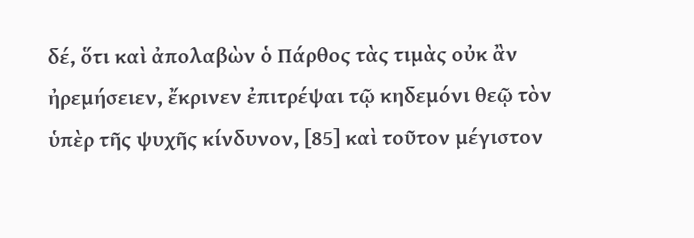δέ, ὅτι καὶ ἀπολαβὼν ὁ Πάρθος τὰς τιμὰς οὐκ ἂν ἠρεμήσειεν, ἔκρινεν ἐπιτρέψαι τῷ κηδεμόνι θεῷ τὸν ὑπὲρ τῆς ψυχῆς κίνδυνον, [85] καὶ τοῦτον μέγιστον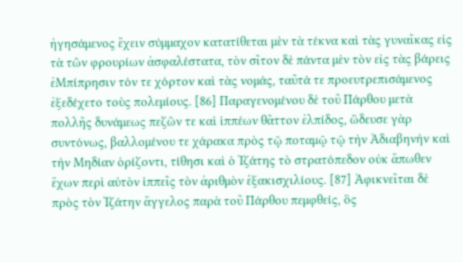ἡγησάμενος ἔχειν σύμμαχον κατατίθεται μὲν τὰ τέκνα καὶ τὰς γυναῖκας εἰς τὰ τῶν φρουρίων ἀσφαλέστατα, τὸν σῖτον δὲ πάντα μὲν τὸν εἰς τὰς βάρεις ἐΜπίπρησιν τόν τε χόρτον καὶ τὰς νομάς, ταῦτά τε προευτρεπισάμενος ἐξεδέχετο τοὺς πολεμίους. [86] Παραγενομένου δὲ τοῦ Πάρθου μετὰ πολλῆς δυνάμεως πεζῶν τε καὶ ἱππέων θᾶττον ἐλπίδος, ὥδευσε γὰρ συντόνως, βαλλομένου τε χάρακα πρὸς τῷ ποταμῷ τῷ τὴν Ἀδιαβηνὴν καὶ τὴν Μηδίαν ὁρίζοντι, τίθησι καὶ ὁ Ἰζάτης τὸ στρατόπεδον οὐκ ἄπωθεν ἔχων περὶ αὐτὸν ἱππεῖς τὸν ἀριθμὸν ἑξακισχιλίους. [87] Ἀφικνεῖται δὲ πρὸς τὸν Ἰζάτην ἄγγελος παρὰ τοῦ Πάρθου πεμφθείς, ὃς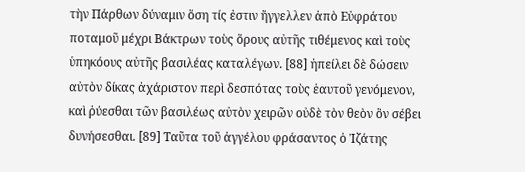τὴν Πάρθων δύναμιν ὅση τίς ἐστιν ἤγγελλεν ἀπὸ Εὐφράτου ποταμοῦ μέχρι Βάκτρων τοὺς ὅρους αὐτῆς τιθέμενος καὶ τοὺς ὑπηκόους αὐτῆς βασιλέας καταλέγων. [88] ἠπείλει δὲ δώσειν αὐτὸν δίκας ἀχάριστον περὶ δεσπότας τοὺς ἑαυτοῦ γενόμενον, καὶ ῥύεσθαι τῶν βασιλέως αὐτὸν χειρῶν οὐδὲ τὸν θεὸν ὃν σέβει δυνήσεσθαι. [89] Ταῦτα τοῦ ἀγγέλου φράσαντος ὁ Ἰζάτης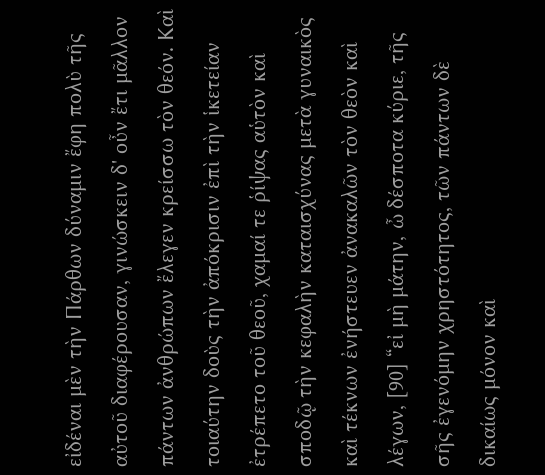εἰδέναι μὲν τὴν Πάρθων δύναμιν ἔφη πολὺ τῆς αὐτοῦ διαφέρουσαν, γινώσκειν δ' οὖν ἔτι μᾶλλον πάντων ἀνθρώπων ἔλεγεν κρείσσω τὸν θεόν. Καὶ τοιαύτην δοὺς τὴν ἀπόκρισιν ἐπὶ τὴν ἱκετείαν ἐτρέπετο τοῦ θεοῦ, χαμαί τε ῥίψας αὑτὸν καὶ σποδῷ τὴν κεφαλὴν καταισχύνας μετὰ γυναικὸς καὶ τέκνων ἐνήστευεν ἀνακαλῶν τὸν θεὸν καὶ λέγων, [90] “εἰ μὴ μάτην, ὦ δέσποτα κύριε, τῆς σῆς ἐγενόμην χρηστότητος, τῶν πάντων δὲ δικαίως μόνον καὶ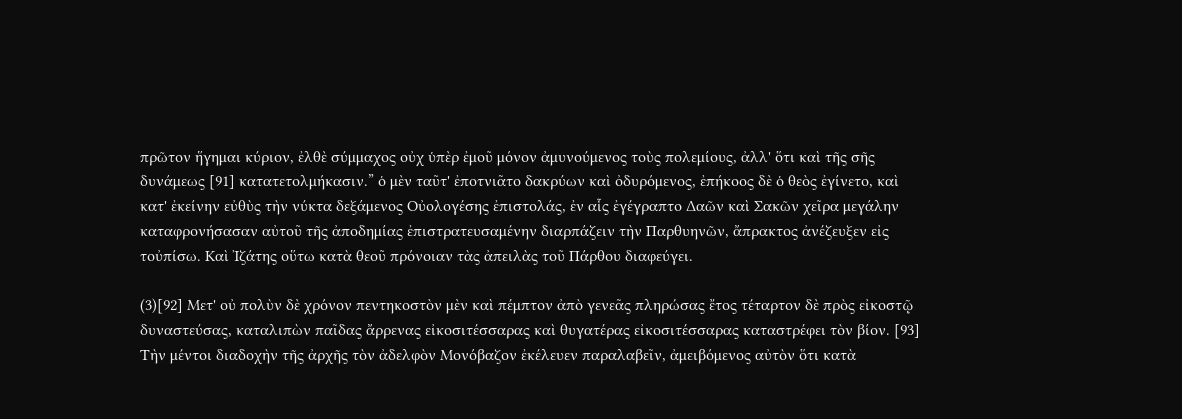πρῶτον ἥγημαι κύριον, ἐλθὲ σύμμαχος οὐχ ὑπὲρ ἐμοῦ μόνον ἀμυνούμενος τοὺς πολεμίους, ἀλλ' ὅτι καὶ τῆς σῆς δυνάμεως [91] κατατετολμήκασιν.” ὁ μὲν ταῦτ' ἐποτνιᾶτο δακρύων καὶ ὀδυρόμενος, ἐπήκοος δὲ ὁ θεὸς ἐγίνετο, καὶ κατ' ἐκείνην εὐθὺς τὴν νύκτα δεξάμενος Οὐολογέσης ἐπιστολάς, ἐν αἷς ἐγέγραπτο Δαῶν καὶ Σακῶν χεῖρα μεγάλην καταφρονήσασαν αὐτοῦ τῆς ἀποδημίας ἐπιστρατευσαμένην διαρπάζειν τὴν Παρθυηνῶν, ἄπρακτος ἀνέζευξεν εἰς τοὐπίσω. Καὶ Ἰζάτης οὕτω κατὰ θεοῦ πρόνοιαν τὰς ἀπειλὰς τοῦ Πάρθου διαφεύγει.

(3)[92] Μετ' οὐ πολὺν δὲ χρόνον πεντηκοστὸν μὲν καὶ πέμπτον ἀπὸ γενεᾶς πληρώσας ἔτος τέταρτον δὲ πρὸς εἰκοστῷ δυναστεύσας, καταλιπὼν παῖδας ἄρρενας εἰκοσιτέσσαρας καὶ θυγατέρας εἰκοσιτέσσαρας καταστρέφει τὸν βίον. [93] Τὴν μέντοι διαδοχὴν τῆς ἀρχῆς τὸν ἀδελφὸν Μονόβαζον ἐκέλευεν παραλαβεῖν, ἀμειβόμενος αὐτὸν ὅτι κατὰ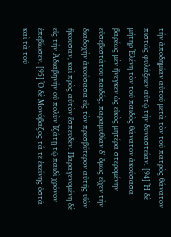τὴν ἀποδημίαν αὐτοῦ μετὰ τὸν τοῦ πατρὸς θάνατον πιστῶς φυλάξειεν αὐτῷ τὴν δυναστείαν. [94] Ἡ δὲ μήτηρ Ἑλένη τὸν τοῦ παιδὸς θάνατον ἀκούσασα βαρέως μὲν ἤνεγκεν ὡς εἰκὸς μητέρα στερομένην εὐσεβεστάτου παιδός, παραμυθίαν δ' ὅμως εἶχεν τὴν διαδοχὴν ἀκούσασα εἰς τὸν πρεσβύτερον αὐτῆς υἱὸν ἥκουσαν, καὶ πρὸς αὐτὸν ἔσπευδεν. Παραγενομένη δὲ εἰς τὴν Ἀδιαβηνὴν οὐ πολὺν Ἰζάτῃ τῷ παιδὶ χρόνον ἐπεβίωσεν. [95] Ὁ δὲ Μονόβαζος τά τε ἐκείνης ὀστᾶ καὶ τὰ τοῦ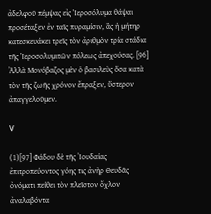ἀδελφοῦ πέμψας εἰς Ἱεροσόλυμα θάψαι προσέταξεν ἐν ταῖς πυραμίσιν, ἃς ἡ μήτηρ κατεσκευάκει τρεῖς τὸν ἀριθμὸν τρία στάδια τῆς Ἱεροσολυμιτῶν πόλεως ἀπεχούσας. [96] Ἀλλὰ Μονόβαζος μὲν ὁ βασιλεὺς ὅσα κατὰ τὸν τῆς ζωῆς χρόνον ἔπραξεν, ὕστερον ἀπαγγελοῦμεν.

V

(1)[97] Φάδου δὲ τῆς Ἰουδαίας ἐπιτροπεύοντος γόης τις ἀνὴρ Θευδᾶς ὀνόματι πείθει τὸν πλεῖστον ὄχλον ἀναλαβόντα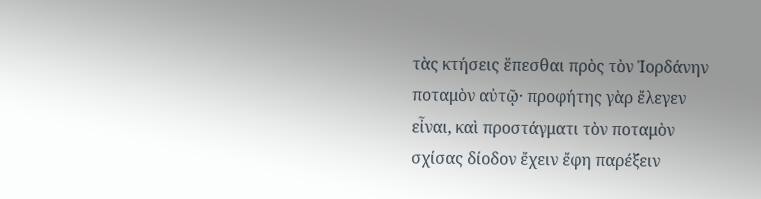τὰς κτήσεις ἕπεσθαι πρὸς τὸν Ἰορδάνην ποταμὸν αὐτῷ· προφήτης γὰρ ἔλεγεν εἶναι, καὶ προστάγματι τὸν ποταμὸν σχίσας δίοδον ἔχειν ἔφη παρέξειν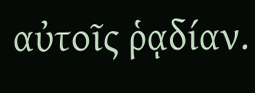αὐτοῖς ῥᾳδίαν.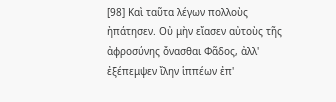[98] Καὶ ταῦτα λέγων πολλοὺς ἠπάτησεν. Οὐ μὴν εἴασεν αὐτοὺς τῆς ἀφροσύνης ὄνασθαι Φᾶδος, ἀλλ' ἐξέπεμψεν ἴλην ἱππέων ἐπ'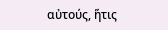αὐτούς, ἥτις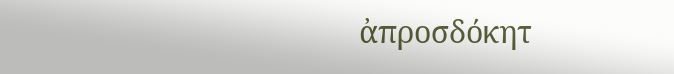ἀπροσδόκητ